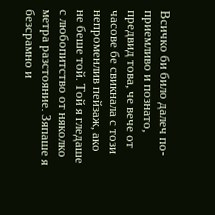Всичко би било далеч по-приемливо и познато, предвид това, че вече от часове бе свикнала с този непроменлив пейзаж, ако не беше той. Той я гледаше с любопитство от няколко метра разстояние. Зяпаше я безсрамно и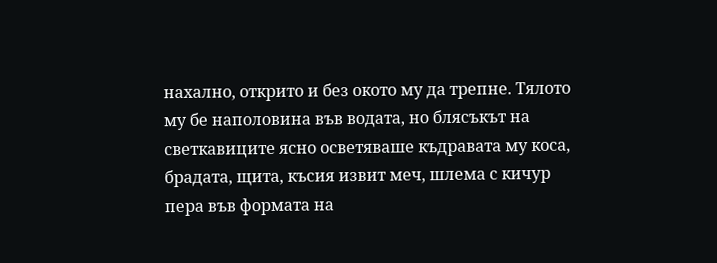нахално, открито и без окото му да трепне. Тялото му бе наполовина във водата, но блясъкът на светкавиците ясно осветяваше къдравата му коса, брадата, щита, късия извит меч, шлема с кичур пера във формата на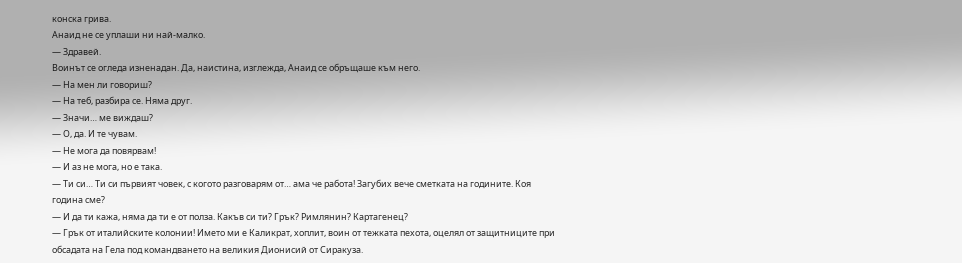конска грива.
Анаид не се уплаши ни най-малко.
— Здравей.
Воинът се огледа изненадан. Да, наистина, изглежда, Анаид се обръщаше към него.
— На мен ли говориш?
— На теб, разбира се. Няма друг.
— Значи… ме виждаш?
— О, да. И те чувам.
— Не мога да повярвам!
— И аз не мога, но е така.
— Ти си… Ти си първият човек, с когото разговарям от… ама че работа! Загубих вече сметката на годините. Коя година сме?
— И да ти кажа, няма да ти е от полза. Какъв си ти? Грък? Римлянин? Картагенец?
— Грък от италийските колонии! Името ми е Каликрат, хоплит, воин от тежката пехота, оцелял от защитниците при обсадата на Гела под командването на великия Дионисий от Сиракуза.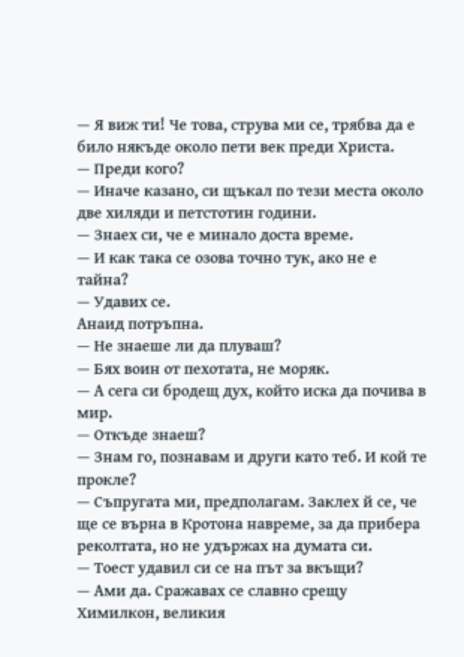— Я виж ти! Че това, струва ми се, трябва да е било някъде около пети век преди Христа.
— Преди кого?
— Иначе казано, си щъкал по тези места около две хиляди и петстотин години.
— Знаех си, че е минало доста време.
— И как така се озова точно тук, ако не е тайна?
— Удавих се.
Анаид потръпна.
— Не знаеше ли да плуваш?
— Бях воин от пехотата, не моряк.
— А сега си бродещ дух, който иска да почива в мир.
— Откъде знаеш?
— Знам го, познавам и други като теб. И кой те прокле?
— Съпругата ми, предполагам. Заклех й се, че ще се върна в Кротона навреме, за да прибера реколтата, но не удържах на думата си.
— Тоест удавил си се на път за вкъщи?
— Ами да. Сражавах се славно срещу Химилкон, великия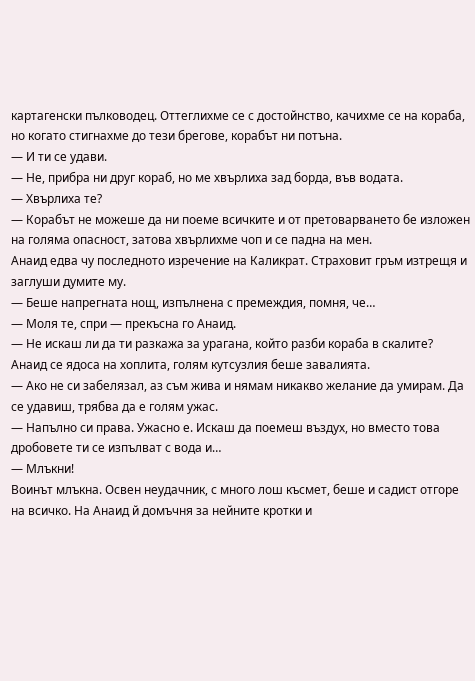картагенски пълководец. Оттеглихме се с достойнство, качихме се на кораба, но когато стигнахме до тези брегове, корабът ни потъна.
— И ти се удави.
— Не, прибра ни друг кораб, но ме хвърлиха зад борда, във водата.
— Хвърлиха те?
— Корабът не можеше да ни поеме всичките и от претоварването бе изложен на голяма опасност, затова хвърлихме чоп и се падна на мен.
Анаид едва чу последното изречение на Каликрат. Страховит гръм изтрещя и заглуши думите му.
— Беше напрегната нощ, изпълнена с премеждия, помня, че…
— Моля те, спри — прекъсна го Анаид.
— Не искаш ли да ти разкажа за урагана, който разби кораба в скалите?
Анаид се ядоса на хоплита, голям кутсузлия беше завалията.
— Ако не си забелязал, аз съм жива и нямам никакво желание да умирам. Да се удавиш, трябва да е голям ужас.
— Напълно си права. Ужасно е. Искаш да поемеш въздух, но вместо това дробовете ти се изпълват с вода и…
— Млъкни!
Воинът млъкна. Освен неудачник, с много лош късмет, беше и садист отгоре на всичко. На Анаид й домъчня за нейните кротки и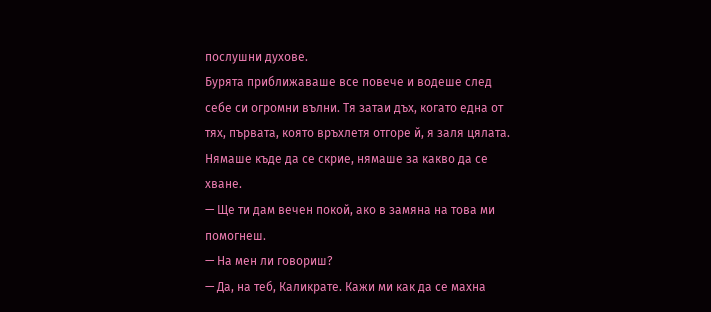послушни духове.
Бурята приближаваше все повече и водеше след себе си огромни вълни. Тя затаи дъх, когато една от тях, първата, която връхлетя отгоре й, я заля цялата. Нямаше къде да се скрие, нямаше за какво да се хване.
— Ще ти дам вечен покой, ако в замяна на това ми помогнеш.
— На мен ли говориш?
— Да, на теб, Каликрате. Кажи ми как да се махна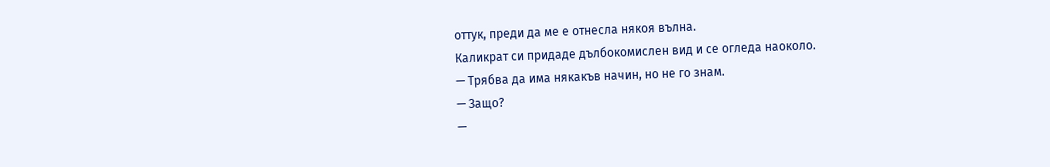оттук, преди да ме е отнесла някоя вълна.
Каликрат си придаде дълбокомислен вид и се огледа наоколо.
— Трябва да има някакъв начин, но не го знам.
— Защо?
—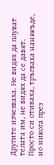Другите изчезваха. Не видях да плуват телата им, не видях да се давят. Просто си отиваха, тръгваха нанякъде, но никога през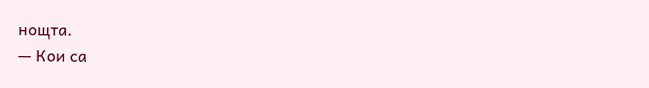нощта.
— Кои са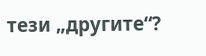тези „другите“?